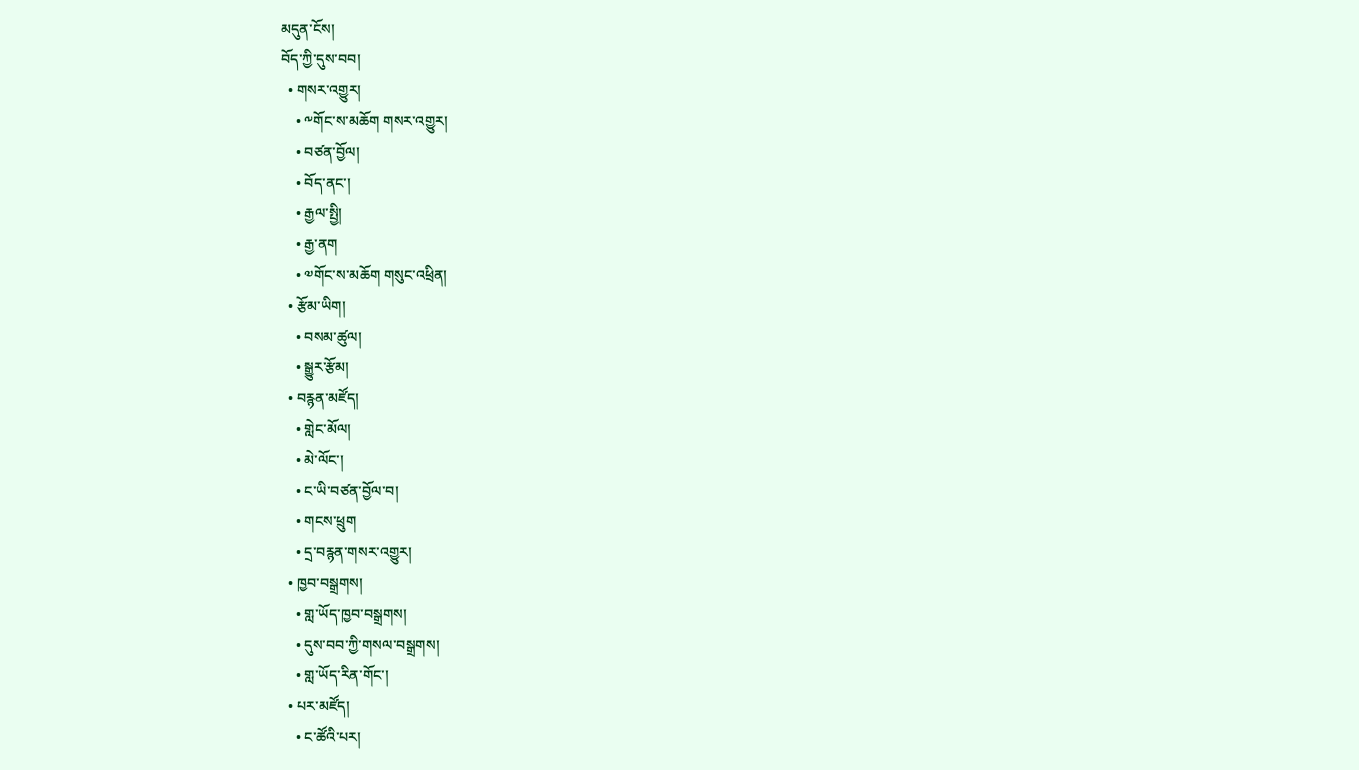མདུན་ངོས།
བོད་ཀྱི་དུས་བབ།
  • གསར་འགྱུར།
    • ༸གོང་ས་མཆོག གསར་འགྱུར།
    • བཙན་བྱོལ།
    • བོད་ནང་།
    • རྒྱལ་སྤྱི།
    • རྒྱ་ནག
    • ༧གོང་ས་མཆོག གསུང་འཕྲིན།
  • རྩོམ་ཡིག།
    • བསམ་ཚུལ།
    • སྒྱུར་རྩོམ།
  • བརྙན་མཛོད།
    • གླེང་མོལ།
    • མེ་ལོང་།
    • ང་ཡི་བཙན་བྱོལ་བ།
    • གངས་ཕྲུག
    • དྲ་བརྙན་གསར་འགྱུར།
  • ཁྱབ་བསྒྲགས།
    • གླ་ཡོད་ཁྱབ་བསྒྲགས།
    • དུས་བབ་ཀྱི་གསལ་བསྒྲགས།
    • གླ་ཡོད་རིན་གོང་།
  • པར་མཛོད།
    • ང་ཚོའི་པར།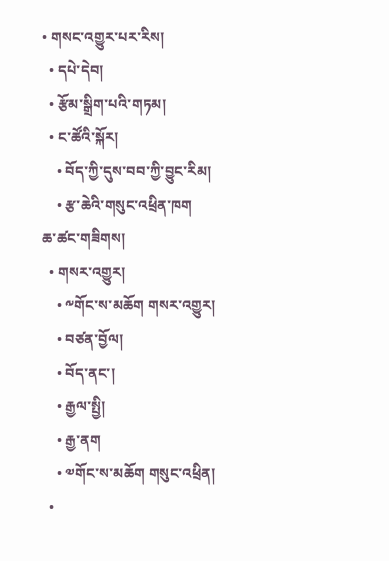• གསང་འགྱུར་པར་རིས།
  • དཔེ་དེབ།
  • རྩོམ་སྒྲིག་པའི་གཏམ།
  • ང་ཚོའི་སྐོར།
    • བོད་ཀྱི་དུས་བབ་ཀྱི་བྱུང་རིམ།
    • རྩ་ཆེའི་གསུང་འཕྲིན་ཁག
ཆ་ཚང་གཟིགས།
  • གསར་འགྱུར།
    • ༸གོང་ས་མཆོག གསར་འགྱུར།
    • བཙན་བྱོལ།
    • བོད་ནང་།
    • རྒྱལ་སྤྱི།
    • རྒྱ་ནག
    • ༧གོང་ས་མཆོག གསུང་འཕྲིན།
  •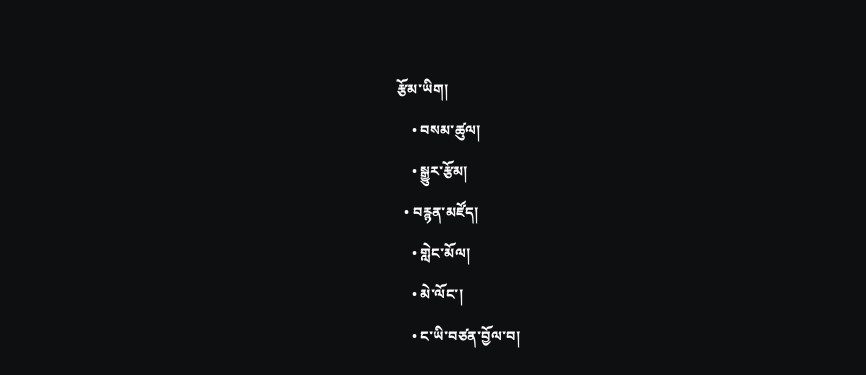རྩོམ་ཡིག།
    • བསམ་ཚུལ།
    • སྒྱུར་རྩོམ།
  • བརྙན་མཛོད།
    • གླེང་མོལ།
    • མེ་ལོང་།
    • ང་ཡི་བཙན་བྱོལ་བ།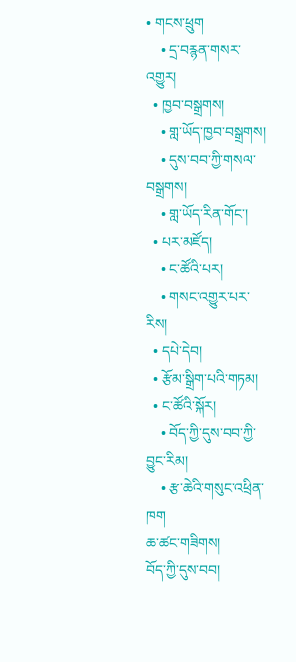• གངས་ཕྲུག
    • དྲ་བརྙན་གསར་འགྱུར།
  • ཁྱབ་བསྒྲགས།
    • གླ་ཡོད་ཁྱབ་བསྒྲགས།
    • དུས་བབ་ཀྱི་གསལ་བསྒྲགས།
    • གླ་ཡོད་རིན་གོང་།
  • པར་མཛོད།
    • ང་ཚོའི་པར།
    • གསང་འགྱུར་པར་རིས།
  • དཔེ་དེབ།
  • རྩོམ་སྒྲིག་པའི་གཏམ།
  • ང་ཚོའི་སྐོར།
    • བོད་ཀྱི་དུས་བབ་ཀྱི་བྱུང་རིམ།
    • རྩ་ཆེའི་གསུང་འཕྲིན་ཁག
ཆ་ཚང་གཟིགས།
བོད་ཀྱི་དུས་བབ།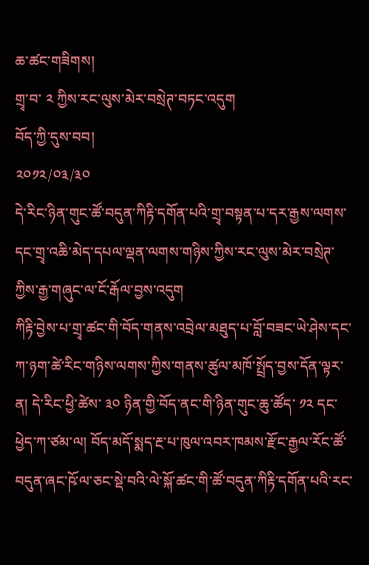ཆ་ཚང་གཟིགས།
གྲྭ་བ་ ༢ ཀྱིས་རང་ལུས་མེར་བསྲེཊ་བཏང་འདུག
བོད་ཀྱི་དུས་བབ།
༢༠༡༢/༠༣/༣༠
དེ་རིང་ཉིན་གུང་ཚོ་བདུན་ཀིརྟི་དགོན་པའི་གྲྭ་བསྟན་པ་དར་རྒྱས་ལགས་དང་གྲྭ་འཆི་མེད་དཔལ་ལྡན་ལགས་གཉིས་ཀྱིས་རང་ལུས་མེར་བསྲེཊ་ཀྱིས་རྒྱ་གཞུང་ལ་ངོ་རྒོལ་བྱས་འདུག
ཀིརྟི་བྱེས་པ་གྲྭ་ཚང་གི་བོད་གནས་འབྲེལ་མཐུད་པ་བློ་བཟང་ཡེ་ཤེས་དང་ཀ་ཉག་ཚེ་རིང་གཉིས་ལགས་ཀྱིས་གནས་ཚུལ་མཁོ་སྤྲོད་བྱས་དོན་ལྟར་ན། དེ་རིང་ཕྱི་ཚེས་ ༣༠ ཉིན་གྱི་བོད་ནང་གི་ཉིན་གུང་ཆུ་ཚོད་ ༡༢ དང་ཕྱེད་ཀ་ཙམ་ལ། བོད་མདོ་སྨད་རྔ་པ་ཁུལ་འབར་ཁམས་རྫོང་རྒྱལ་རོང་ཚོ་བདུན་ཞང་ཥོ་ལ་ཅང་སྡེ་བའི་ལེ་སྐོ་ཚང་གི་ཚོ་བདུན་ཀིརྟི་དགོན་པའི་རང་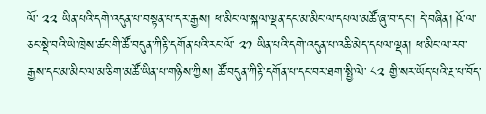ལོ་ ༢༢ ཡིན་པའི་དགེ་འདུན་པ་བསྟན་པ་དར་རྒྱས། ཕ་མིང་ལ་སྐལ་ལྡན་དང་མ་མིང་ལ་དཔལ་མཚོ་ཞུ་བ་དང་། དེ་བཞིན། ཥོ་ལ་ཅང་སྡེ་བའི་ཡེ་ཁྲེས་ཚང་གི་ཚོ་བདུན་ཀིརྟི་དགོན་པའི་རང་ལོ་ ༢༡ ཡིན་པའི་དགེ་འདུན་པ་འཆི་མེད་དཔལ་ལྡན། ཕ་མིང་ལ་རབ་རྒྱས་དང་མ་མིང་ལ་མ་ཅིག་མཚོ་ཡིན་པ་གཉིས་ཀྱིས། ཚོ་བདུན་ཀིརྟི་དགོན་པ་དང་བར་ཐག་སྤྱི་ལེ་ ༨༢ གྱི་སར་ཡོད་པའི་རྔ་པ་བོད་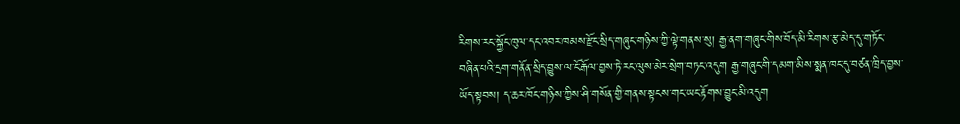རིགས་རང་སྐྱོང་ཁུལ་དང་འབར་ཁམས་རྫོང་སྲིད་གཞུང་གཉིས་ཀྱི་ལྟེ་གནས་སུ། རྒྱ་ནག་གཞུང་གིས་བོད་མི་རིགས་རྩ་མེད་དུ་གཏོང་བཞིན་པའི་དྲག་གནོན་སྲིད་བྱུས་ལ་ངོ་རྒོལ་བྱས་ཏེ་རང་ལུས་མེར་སྲེག་བཏང་འདུག རྒྱ་གཞུང་གི་དམག་མིས་སྨན་ཁང་དུ་བཙན་ཁྲིད་བྱས་ཡོད་སྟབས། ད་ཆར་ཁོང་གཉིས་ཀྱིས་ཤི་གསོན་གྱི་གནས་སྟངས་གང་ཡང་རྟོགས་བྱུང་མི་འདུག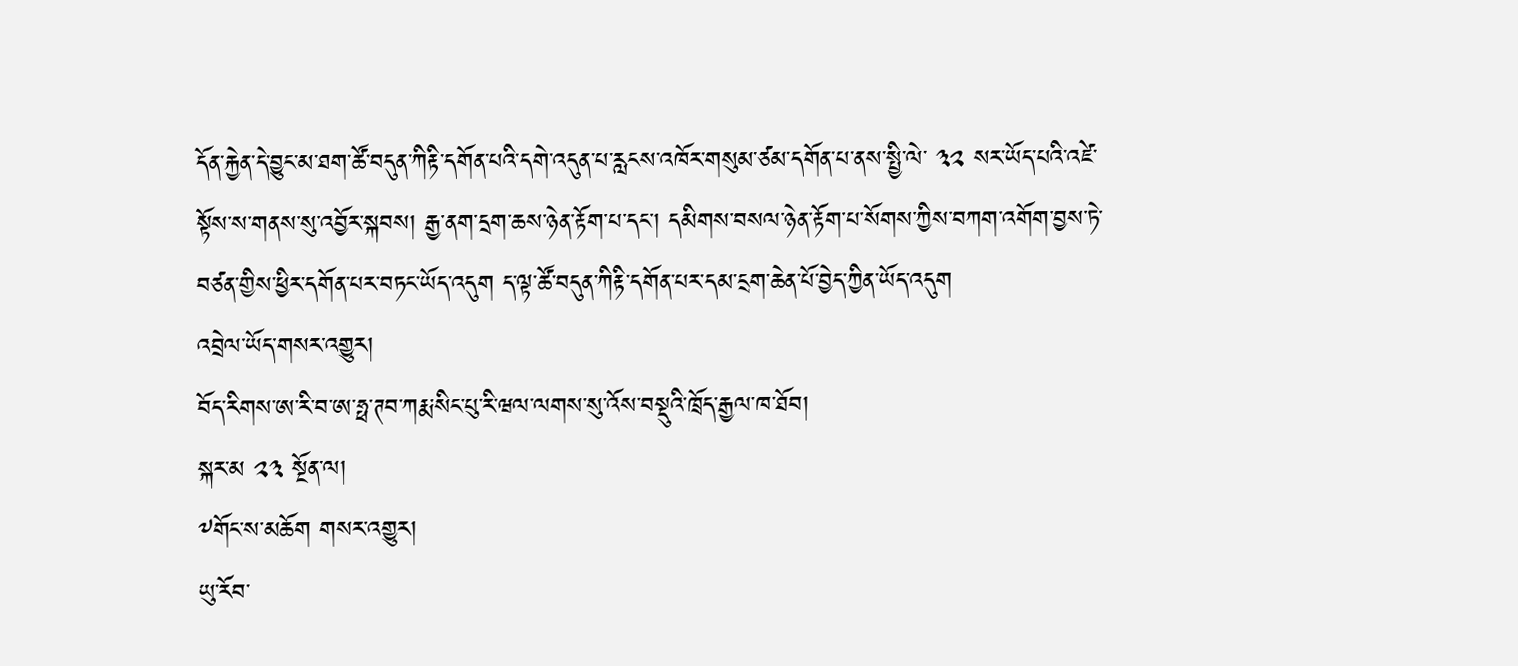དོན་རྐྱེན་དེ་བྱུང་མ་ཐག་ཚོ་བདུན་ཀིརྟི་དགོན་པའི་དགེ་འདུན་པ་རླངས་འཁོར་གསུམ་ཙམ་དགོན་པ་ནས་སྤྱི་ལེ་ ༣༢ སར་ཡོད་པའི་འཛེ་སྟོས་ས་གནས་སུ་འབྱོར་སྐབས། རྒྱ་ནག་དྲག་ཆས་ཉེན་རྟོག་པ་དང་། དམིགས་བསལ་ཉེན་རྟོག་པ་སོགས་ཀྱིས་བཀག་འགོག་བྱས་ཏེ་བཙན་གྱིས་ཕྱིར་དགོན་པར་བཏང་ཡོད་འདུག ད་ལྟ་ཚོ་བདུན་ཀིརྟི་དགོན་པར་དམ་ངྲག་ཆེན་པོ་བྱེད་ཀྱིན་ཡོད་འདུག
འབྲེལ་ཡོད་གསར་འགྱུར།
བོད་རིགས་ཨ་རི་བ་ཨ་ཧྥ་ཊབ་ཀརྨ་སིང་པུ་རི་ཝལ་ལགས་སུ་འོས་བསྡུའི་ཁྲོད་རྒྱལ་ཁ་ཐོབ།
སྐར་མ ༢༣ སྔོན་ལ།
༸གོང་ས་མཆོག གསར་འགྱུར།
ཡུ་རོབ་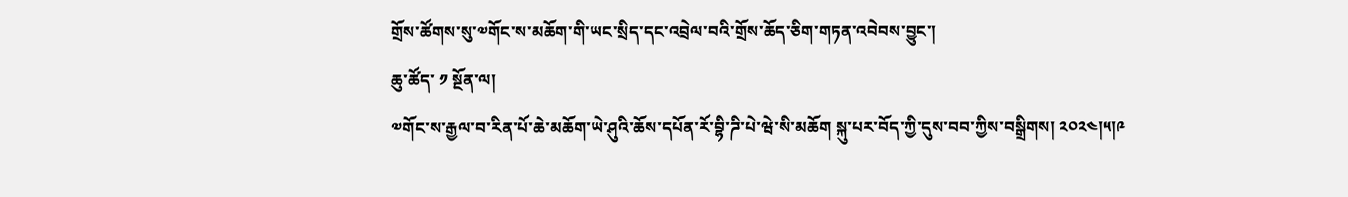གྲོས་ཚོགས་སུ་༧གོང་ས་མཆོག་གི་ཡང་སྲིད་དང་འབྲེལ་བའི་གྲོས་ཆོད་ཅིག་གཏན་འབེབས་བྱུང་།
ཆུ་ཚོད་ ༡ སྔོན་ལ།
༧གོང་ས་རྒྱལ་བ་རིན་པོ་ཆེ་མཆོག་ཡེ་ཤུའི་ཆོས་དཔོན་རོ་བྷི་ཌི་པེ་ཝེ་སི་མཆོག སྐུ་པར་བོད་ཀྱི་དུས་བབ་ཀྱིས་བསྒྲིགས། ༢༠༢༤།༥།༩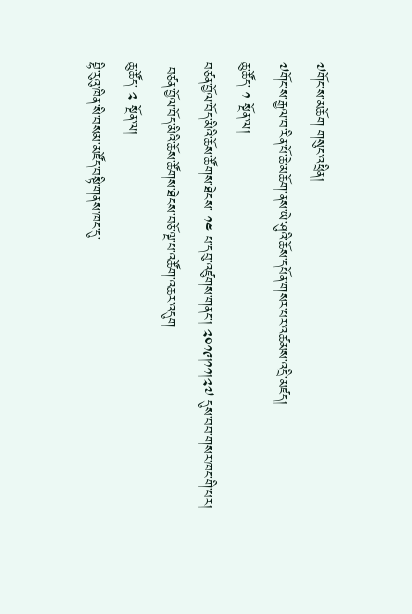༧གོང་ས་མཆོག གསུང་འཕྲིན།
༧གོང་ས་རྒྱལ་བ་རིན་པོ་ཆེ་མཆོག་ནས་ཡེ་ཤུའི་ཆོས་དཔོན་གསར་པར་འཚམས་འདྲི་མཛད།
ཆུ་ཚོད་ ༡ སྔོན་ལ།
བཙན་བྱོལ་བོད་མིའི་ཆོས་ཚོགས་ཐེངས་ ༡༤ པ་དབུ་འཛུགས་གནང་། ༢༠༡༩།༡༡།༢༧ དུས་བབ་གསར་ཁང་གི་པར།
 བཙན་བྱོལ་བོད་མིའི་ཆོས་ཚོགས་ཐེངས་བཅོ་ལྔ་པ་འཚོག་འཆར་འདུག
ཆུ་ཚོད་ ༢ སྔོན་ལ།
བྷི་རུའུ་ཁིན་སི་བསམ་མཛོད་བསྟི་གནས་ཁང་དུ་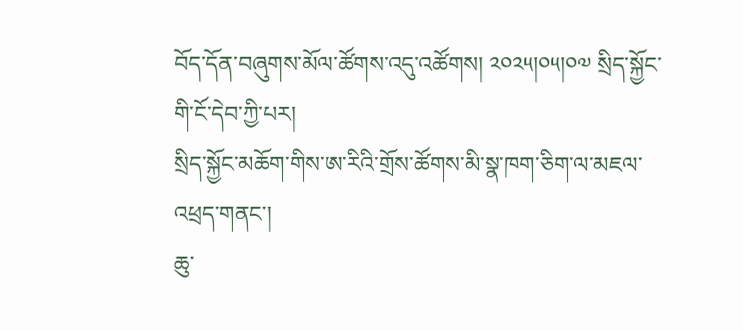བོད་དོན་བཞུགས་མོལ་ཚོགས་འདུ་འཚོགས། ༢༠༢༥།༠༥།༠༧ སྲིད་སྐྱོང་གི་ངོ་དེབ་ཀྱི་པར།
སྲིད་སྐྱོང་མཆོག་གིས་ཨ་རིའི་གྲོས་ཚོགས་མི་སྣ་ཁག་ཅིག་ལ་མཇལ་འཕྲད་གནང་།
ཆུ་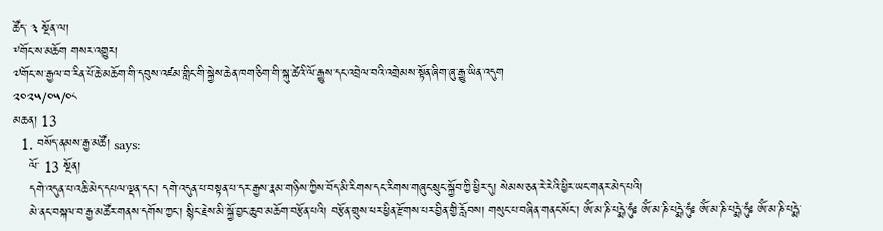ཚོད་ ༣ སྔོན་ལ།
༸གོང་ས་མཆོག གསར་འགྱུར།
༧གོང་ས་རྒྱལ་བ་རིན་པོ་ཆེ་མཆོག་གི་དབུས་འཛམ་གླིང་གི་སྐྱེས་ཆེན་ཁག་ཅིག་གི་སྐུ་ཚེའི་ལོ་རྒྱུས་དང་འབྲེལ་བའི་འགྲེམས་སྟོན་ཞིག་ཞུ་རྒྱུ་ཡིན་འདུག
༢༠༢༥/༠༥/༠༨
མཆན། 13
  1. བསོད་ནམས་རྒྱ་མཚོ། says:
    ལོ་ 13 སྔོན།
    དགེ་འདུན་པ་འཆི་མེད་དཔལ་ལྡན་དང་། དགེ་འདུན་པ་བསྟན་པ་དར་རྒྱས་རྣམ་གཉིས་ཀྱིས་བོད་མི་རིགས་དང་རིགས་གཞུང་སྲུང་སྐྱོབ་ཀྱི་ཕྱིར་དུ། སེམས་ཅན་རེ་རེའི་ཕྱིར་ཡང་གནར་མེད་པའི།
    མེ་ནང་བསྐལ་བ་རྒྱ་མཚོར་གནས་དགོས་ཀྱང་། སྙིང་རྗེས་མི་སྐྱོ་བྱང་ཆུབ་མཆོག་བརྩོན་པའི། བརྩོན་གྲུས་ཕར་ཕྱིན་རྫོགས་པར་བྱིན་གྱི་རློབས། གསུང་པ་བཞིན་གནང་སོང་། ཨོཾ་མ་ཎི་པདྨེ་ཧུཾཿ ཨོཾ་མ་ཎི་པདྨེ་ཧུཾཿ ཨོཾ་མ་ཎི་པདྨེ་ཧུཾཿ ཨོཾ་མ་ཎི་པདྨེ་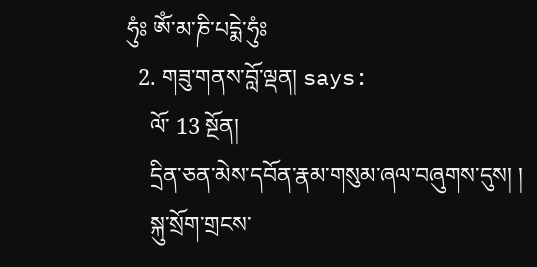ཧུཾཿ ཨོཾ་མ་ཎི་པདྨེ་ཧུཾཿ
  2. གཟུ་གནས་བློ་ལྡན། says:
    ལོ་ 13 སྔོན།
    དྲིན་ཅན་མེས་དབོན་རྣམ་གསུམ་ཞལ་བཞུགས་དུས། །
    སྐུ་སྲོག་གྲངས་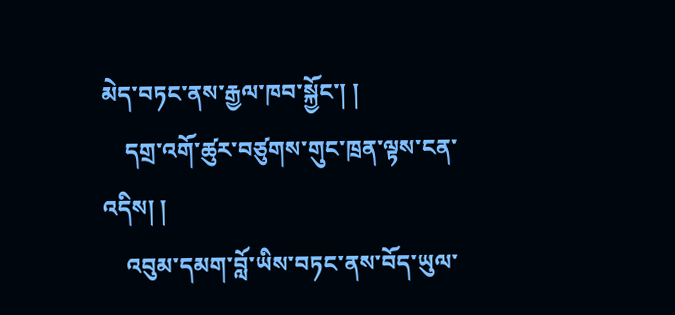མེད་བཏང་ནས་རྒྱལ་ཁབ་སྐྱོང་། །
    དགྲ་འགོ་ཚུར་བཙུགས་གུང་ཁྲན་ལྟས་ངན་འདིས། །
    འབུམ་དམག་བློ་ཡིས་བཏང་ནས་བོད་ཡུལ་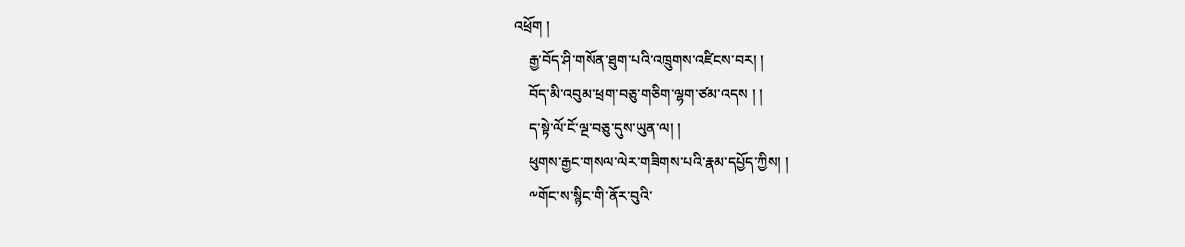འཕྲོག །
    རྒྱ་བོད་ཤི་གསོན་ཐུག་པའི་འཁྲུགས་འཛིངས་བར། །
    བོད་མི་འབུམ་ཕྲག་བཅུ་གཅིག་ལྷག་ཙམ་འདས ། །
    ད་སྟེ་ལོ་ངོ་ལྔ་བཅུ་དུས་ཡུན་ལ། །
    ཕུགས་རྒྱང་གསལ་ལེར་གཟིགས་པའི་རྣམ་དཔྱོད་ཀྱིས། །
    ༸གོང་ས་སྙིང་གི་ནོར་བུའི་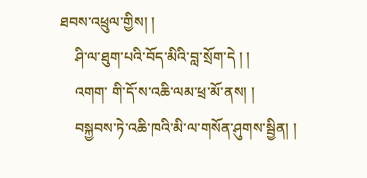ཐབས་འཕྲུལ་གྱིས། །
    ཤི་ལ་ཐུག་པའི་བོད་མིའི་བླ་སྲོག་དེ ། །
    འགག་ གི་དོ་ས་འཆི་ལམ་ཕྲ་མོ་ནས། །
    བསྐྱབས་ཏེ་འཆི་ཁའི་མི་ལ་གསོན་ཤུགས་སྦྱིན། །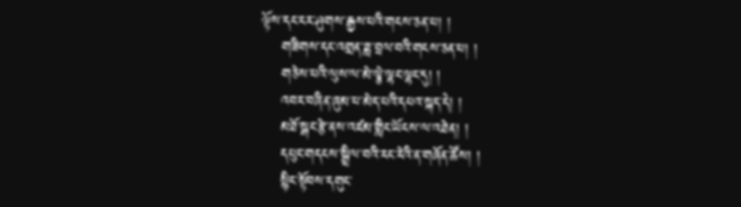ལྟོས་དང་ངར་ཤུགས་རྒྱས་པའི་གངས་ཅན་པ། །
    གཟིགས་དང་འགྲན་ཟླ་བྲལ་བའི་གངས་ཅན་པ། །
    གཅེས་པའི་ལུས་ལ་མེ་ལྕེ་ལྷང་ལྷང་དུ། །
    འབར་བཞིན་ཞུམ་པ་མེད་པའི་དཔའ་སྐད་དེ། །
    མཐོ་སྒང་རྩེ་ནས་འཛམ་གླིང་ཡོངས་ལ་འཐེན། །
    དཔུང་གདངས་སྒྲིལ་བའི་རང་རེའི་ན་གཞོན་ཚོས། །
    སྙིང་སྟོབས་དགུང་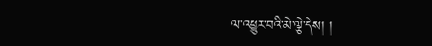ལ་འཕྱུར་བའི་མེ་ལྕེ་དེས། །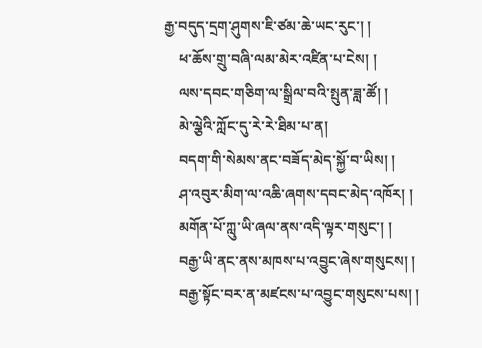རྒྱ་བདུད་དྲག་ཤུགས་ཇི་ཙམ་ཆེ་ཡང་རུང་། །
    ཕ་ཆོས་གྲུ་བཞི་ལམ་མེར་འཛིན་པ་ངེས། །
    ལས་དབང་གཅིག་ལ་སྒྲིལ་བའི་སྤུན་ཟླ་ཚོ། །
    མེ་ལྕེའི་ཀློང་དུ་རེ་རེ་ཐིམ་པ་ན།
    བདག་གི་སེམས་ནང་བཟོད་མེད་སྐྱོ་བ་ཡིས། །
    ཤ་འབུར་མིག་ལ་འཆི་ཞགས་དབང་མེད་འཁོར། །
    མགོན་པོ་ཀླུ་ཡི་ཞལ་ནས་འདི་ལྟར་གསུང་། །
    བརྒྱ་ཡི་ནང་ནས་མཁས་པ་འབྱུང་ཞེས་གསུངས། །
    བརྒྱ་སྟོང་བར་ན་མཛངས་པ་འབྱུང་གསུངས་པས། །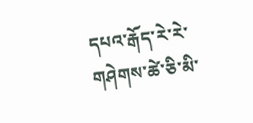དཔའ་རྒོད་རེ་རེ་གཤེགས་ཚེ་ཅི་མི་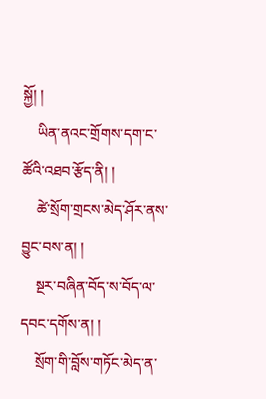སྐྱོ། །
    ཡིན་ནའང་གྲོགས་དག་ང་ཚོའི་འཐབ་རྩོད་ནི། །
    ཚེ་སྲོག་གྲངས་མེད་ཤོར་ནས་བྱུང་བས་ན། །
    སྔར་བཞིན་བོད་ས་བོད་ལ་དབང་དགོས་ན། །
    སྲོག་གི་བློས་གཏོང་མེད་ན་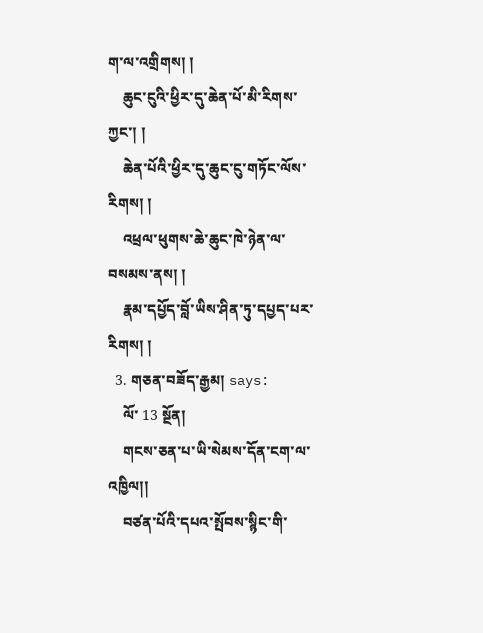ག་ལ་འགྲིགས། །
    ཆུང་ངུའི་ཕྱིར་དུ་ཆེན་པོ་མི་རིགས་ཀྱང་། །
    ཆེན་པོའི་ཕྱིར་དུ་ཆུང་ངུ་གཏོང་ལོས་རིགས། །
    འཕྲལ་ཕུགས་ཆེ་ཆུང་ཁེ་ཉེན་ལ་བསམས་ནས། །
    རྣམ་དཔྱོད་བློ་ཡིས་ཤིན་ཏུ་དཔྱད་པར་རིགས། །
  3. གཅན་བཟོད་རྒྱམ། says:
    ལོ་ 13 སྔོན།
    གངས་ཅན་པ་ཡི་སེམས་དོན་ངག་ལ་འཁྱིལ།།
    བཙན་པོའི་དཔའ་སྤོབས་སྙིང་གི་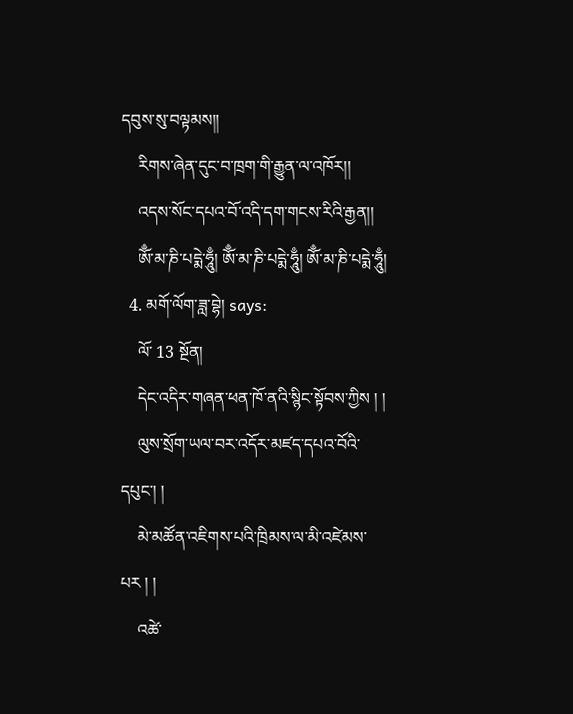དབུས་སུ་བལྟམས།།
    རིགས་ཞེན་དུང་བ་ཁྲག་གི་རྒྱུན་ལ་འཁོར།།
    འདས་སོང་དཔའ་བོ་འདི་དག་གངས་རིའི་རྒྱན།།
    ཨོྃ་མ་ཎི་པདྨེ་ཧཱུྃ། ཨོྃ་མ་ཎི་པདྨེ་ཧཱུྃ། ཨོྃ་མ་ཎི་པདྨེ་ཧཱུྃ།
  4. མགོ་ལོག་ཟླ་བྷེ། says:
    ལོ་ 13 སྔོན།
    དེང་འདིར་གཞན་ཕན་ཁོ་ནའི་སྙིང་སྟོབས་ཀྱིས ། །
    ལུས་སྲོག་ཡལ་བར་འདོར་མཛད་དཔའ་བོའི་དཔུང་། །
    མེ་མཚོན་འཇིགས་པའི་ཁྲིམས་ལ་མི་འཛེམས་པར ། །
    འཚེ་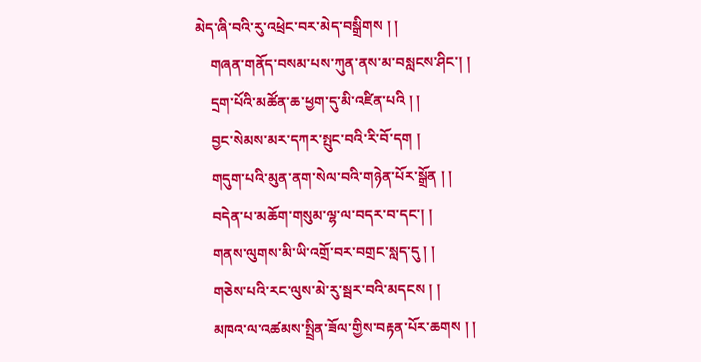མེད་ཞི་བའི་རུ་འཕྲེང་བར་མེད་བསྒྲིགས ། །
    གཞན་གནོད་བསམ་པས་ཀུན་ནས་མ་བསླངས་ཤིང་། །
    དྲག་པོའི་མཚོན་ཆ་ཕྱག་དུ་མི་འཛིན་པའི ། །
    བྱང་སེམས་མར་དཀར་སྤུང་བའི་རི་བོ་དག །
    གདུག་པའི་མུན་ནག་སེལ་བའི་གཉེན་པོར་སྒྲོན ། །
    བདེན་པ་མཆོག་གསུམ་ལྷ་ལ་བདར་བ་དང་། །
    གནས་ལུགས་མི་ཡི་འགྲོ་བར་བགྲང་སླད་དུ ། །
    གཅེས་པའི་རང་ལུས་མེ་རུ་སྦར་བའི་མདངས ། །
    མཁའ་ལ་འཚམས་སྤྲིན་ཟོལ་གྱིས་བརྟན་པོར་ཆགས ། །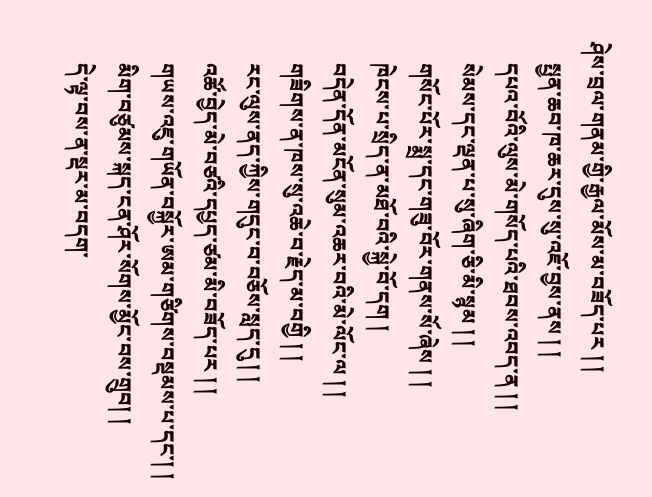ཤེས་བྲལ་གནམ་གྱི་རྒྱལ་མོས་མ་བཟོད་པར ། །
    སྤྱན་ཆབ་ཁ་ཆར་དུས་སུ་འཇོ་བྱས་ནས ། །
    དཔའ་བོའི་ལུས་མེ་གསོད་པའི་ཐབས་འབད་ན ། །
    སེམས་དང་ལྡན་པ་སུ་ཞིག་ཅི་མི་སྙམ ། །
    གསོང་པོར་སྨྲ་དང་གཟུ་བོར་གནས་སོ་ཞེས ། །
    ཁེངས་པ་སྲིད་ན་མཐོ་བའི་སྐྱེ་བོ་དག །
    བདེན་དོན་མངོན་སུམ་འཆར་བའི་མེ་ལོང་ལ ། །
    གཟིགས་ན་ཁས་སུ་འཆེ་བ་རྗེད་མ་བགྱི ། །
    རང་ལུས་ནད་ཀྱིས་གདུང་བ་བཅོས་སླད་དུ ། །
    འཚོ་བྱེད་མེ་བཙའི་དཔྱད་ཙམ་མི་བཟོད་པར ། །
    གཡས་འཇུ་གཡོན་བསྐྱོར་ཨམ་གཙིགས་བསྡམས་པ་དང་། །
    མིག་བཙུམས་སྐད་ངན་ཤོར་སོགས་མྱོང་བས་གྲུབ། །
    དེ་ལྟ་བས་ན་སྡར་མ་བདག་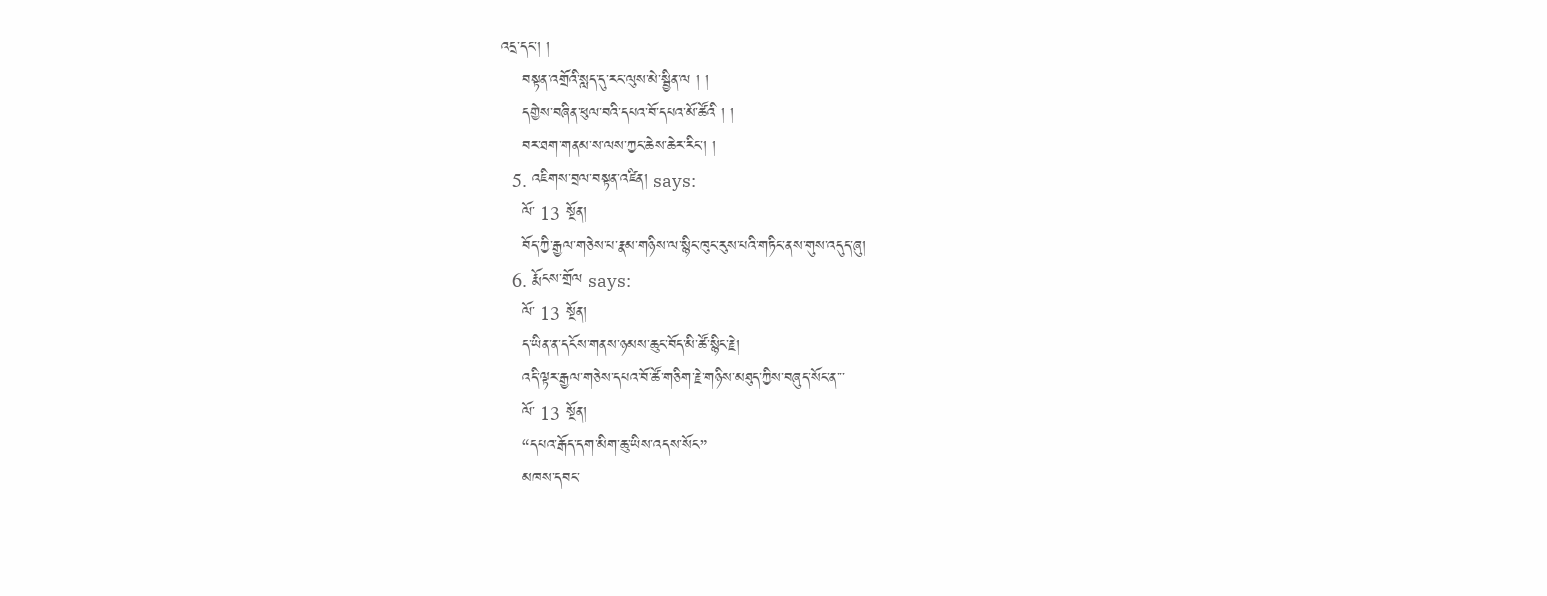འདྲ་དང་། །
    བསྟན་འགྲོའི་སླད་དུ་རང་ལུས་མེ་སྦྱིན་ལ ། །
    དགྱེས་བཞིན་ཕུལ་བའི་དཔའ་བོ་དཔའ་མོ་ཚོའི ། །
    བར་ཐག་གནམ་ས་ལས་ཀྱང་ཆེས་ཆེར་རིང་། །
  5. འཇིགས་བྲལ་བསྟན་འཛིན། says:
    ལོ་ 13 སྔོན།
    བོད་ཀྱི་རྒྱལ་གཅེས་པ་རྣམ་གཉིས་ལ་སྙིང་ཁུང་རུས་པའི་གཏིང་ནས་གུས་འདུད་ཞུ།
  6. རྨོངས་གྲོལ says:
    ལོ་ 13 སྔོན།
    ད་ཡིན་ན་དངོས་གནས་ཉམས་ཆུང་བོད་མི་ཚོ་སྙིང་རྗེ།
    འདི་ལྟར་རྒྱལ་གཅེས་དཔའ་བོ་ཚོ་གཅིག་རྗེ་གཉིས་མཐུད་ཀྱིས་བཞུད་སོང་ན་་་
    ལོ་ 13 སྔོན།
    “དཔའ་རྒོད་དག་མིག་ཆུ་ཡིས་འདས་སོང”
    མཁས་དབང་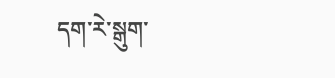དག་རེ་སྒུག་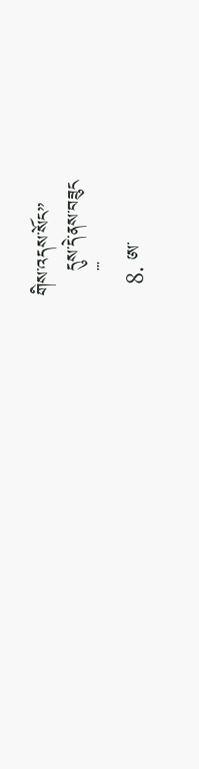གིས་འདས་སོང”
    དུས་དེ་ནས་བཟུང
    ་་་
  8. ཨ་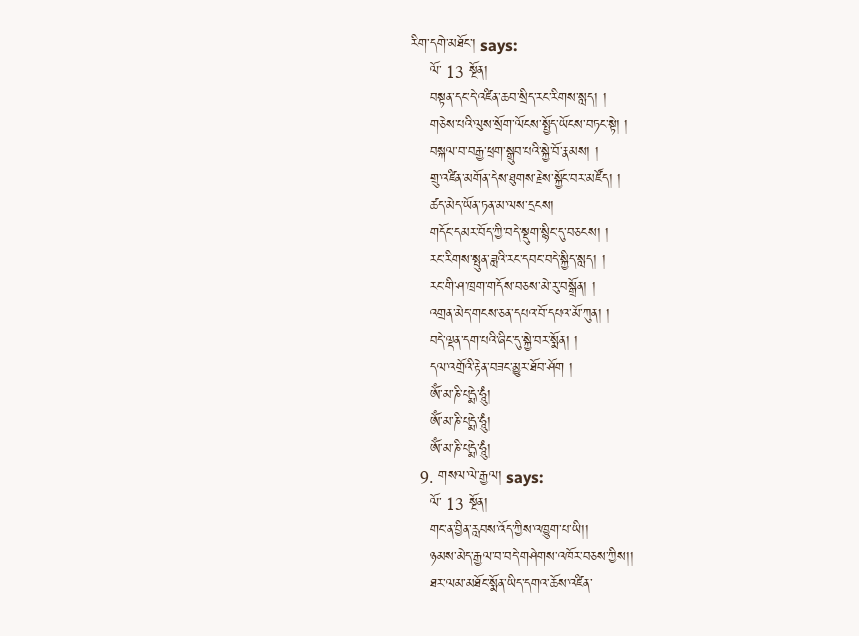རིག་དགེ་མཐོང་། says:
    ལོ་ 13 སྔོན།
    བསྟན་དང་དེ་འཛིན་ཆབ་སྲིད་རང་རིགས་སླད། །
    གཅེས་པའི་ལུས་སྲོག་ལོངས་སྤྱོད་ཡོངས་བཏང་སྟེ། །
    བསྐལ་བ་བརྒྱ་ཕྲག་སྒྲུབ་པའི་སྐྱེ་བོ་རྣམས། །
    གྲུ་འཛིན་མགོན་དེས་ཐུགས་རྗེས་སྐྱོང་བར་མཛོད། །
    ཚད་མེད་ཡོན་ཏན་མ་ལས་དྲངས།
    གདོང་དམར་བོད་ཀྱི་བདེ་སྡུག་སྙིང་དུ་བཅངས། །
    རང་རིགས་སྤུན་ཟླའི་རང་དབང་བདེ་སྐྱིད་སླད། །
    རང་གི་ཤ་ཁྲག་གདོས་བཅས་མེ་རུ་བསྒྲོན། །
    འགྲན་མེད་གངས་ཅན་དཔའ་བོ་དཔའ་མོ་ཀུན། །
    བདེ་ལྡན་དག་པའི་ཞིང་དུ་སྐྱེ་བར་སྨོན། །
    དལ་འགྲོའི་རྟེན་བཟང་མྱུར་ཐོབ་ཤོག །
    ཨོཾ་མ་ཎི་པདྨེ་ཧཱུཾ།
    ཨོཾ་མ་ཎི་པདྨེ་ཧཱུཾ།
    ཨོཾ་མ་ཎི་པདྨེ་ཧཱུཾ།
  9. གསལ་ལེ་རྒྱལ། says:
    ལོ་ 13 སྔོན།
    གང་ན་བྱིན་རླབས་འོད་ཀྱིས་འཁྱུག་པ་ཡི།།
    ཉམས་མེད་རྒྱལ་བ་བདེ་གཤེགས་འཁོར་བཅས་ཀྱིས།།
    ཐར་ལམ་མཐོང་སྨོན་ཡིད་དགའ་ཆོས་འཛིན་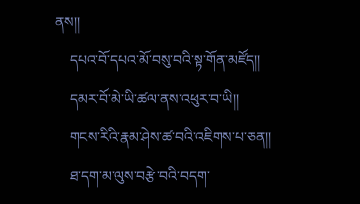ནས།།
    དཔའ་བོ་དཔའ་མོ་བསུ་བའི་སྟ་གོན་མཛོད།།
    དམར་བོ་མེ་ཡི་ཚལ་ནས་འཕུར་བ་ཡི།།
    གངས་རིའི་རྣམ་ཤེས་ཚ་བའི་འཇིགས་པ་ཅན།།
    ཐ་དག་མ་ལུས་བརྩེ་བའི་བདག་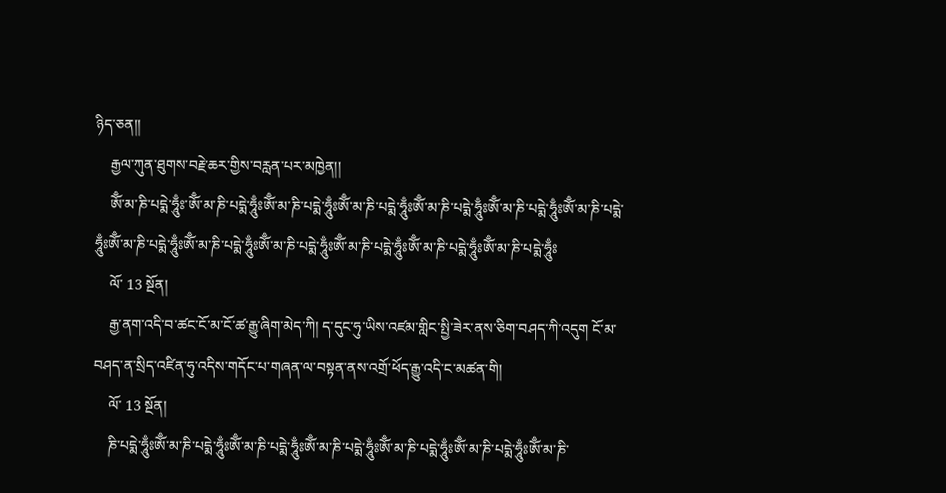ཉིད་ཅན།།
    རྒྱལ་ཀུན་ཐུགས་བརྗེ་ཆར་གྱིས་བརླན་པར་མཁྱེན།།
    ཨོྃ་མ་ཎི་པདྨེ་ཧཱུྃཿ་ཨོྃ་མ་ཎི་པདྨེ་ཧཱུྃཿཨོྃ་མ་ཎི་པདྨེ་ཧཱུྃཿཨོྃ་མ་ཎི་པདྨེ་ཧཱུྃཿཨོྃ་མ་ཎི་པདྨེ་ཧཱུྃཿཨོྃ་མ་ཎི་པདྨེ་ཧཱུྃཿཨོྃ་མ་ཎི་པདྨེ་ཧཱུྃཿཨོྃ་མ་ཎི་པདྨེ་ཧཱུྃཿཨོྃ་མ་ཎི་པདྨེ་ཧཱུྃཿཨོྃ་མ་ཎི་པདྨེ་ཧཱུྃཿཨོྃ་མ་ཎི་པདྨེ་ཧཱུྃཿཨོྃ་མ་ཎི་པདྨེ་ཧཱུྃཿཨོྃ་མ་ཎི་པདྨེ་ཧཱུྃཿ
    ལོ་ 13 སྔོན།
    རྒྱ་ནག་འདི་བ་ཚང་ངོ་མ་ངོ་ཚ་རྒྱུ་ཞིག་མེད་ཀི། ད་དུང་ཧུ་ཡིས་འཛམ་གླིང་སྤྱི་ཟེར་ནས་ཅིག་བཤད་ཀི་འདུག ངོ་མ་བཤད་ན་སྲིད་འཛིན་ཧུ་འདིས་གདོང་པ་གཞན་ལ་བསྟན་ནས་འགྲོ་ཕོད་རྒྱུ་འདི་ང་མཚན་གི།
    ལོ་ 13 སྔོན།
    ཎི་པདྨེ་ཧཱུྃཿཨོྃ་མ་ཎི་པདྨེ་ཧཱུྃཿཨོྃ་མ་ཎི་པདྨེ་ཧཱུྃཿཨོྃ་མ་ཎི་པདྨེ་ཧཱུྃཿཨོྃ་མ་ཎི་པདྨེ་ཧཱུྃཿཨོྃ་མ་ཎི་པདྨེ་ཧཱུྃཿཨོྃ་མ་ཎི་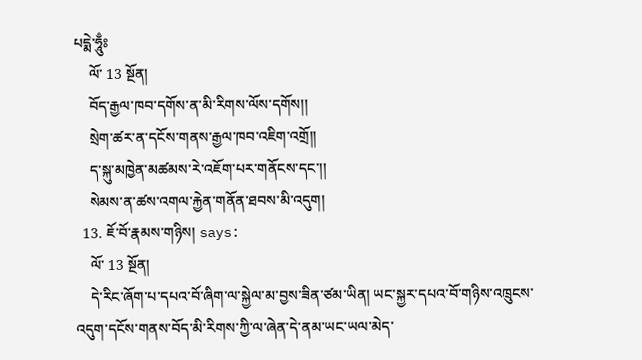པདྨེ་ཧཱུྃཿ
    ལོ་ 13 སྔོན།
    བོད་རྒྱལ་ཁབ་དགོས་ན་མི་རིགས་ལོས་དགོས།།
    སྲེག་ཚར་ན་དངོས་གནས་རྒྱལ་ཁབ་འཇིག་འགྲོ།།
    ད་སྐུ་མཁྱེན་མཚམས་རེ་འཇོག་པར་གནོངས་དང་།།
    སེམས་ན་ཚས་འགལ་རྐྱེན་གནོན་ཐབས་མི་འདུག།
  13. ཇོ་བོ་རྣམས་གཉིས། says:
    ལོ་ 13 སྔོན།
    དེ་རིང་ཞོག་པ་དཔའ་བོ་ཞིག་ལ་སྐྱེལ་མ་བྱས་ཟིན་ཙམ་ཡིན། ཡང་སྐྱར་དཔའ་བོ་གཉིས་འཁྲུངས་འདུག་དངོས་གནས་བོད་མི་རིགས་ཀྱི་ལ་ཞེན་དེ་ནམ་ཡང་ཡལ་མེད་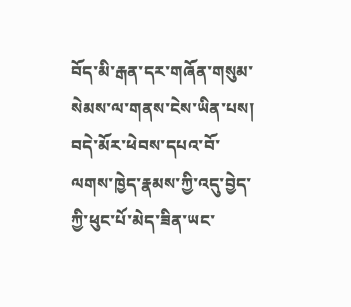བོད་མི་རྒན་དར་གཞོན་གསུམ་སེམས་ལ་གནས་ངེས་ཡིན་པས། བདེ་མོར་ཕེབས་དཔའ་བོ་ལགས་ཁྱེད་རྣམས་ཀྱི་འདུ་བྱེད་ཀྱི་ཕུང་པོ་མེད་ཟིན་ཡང་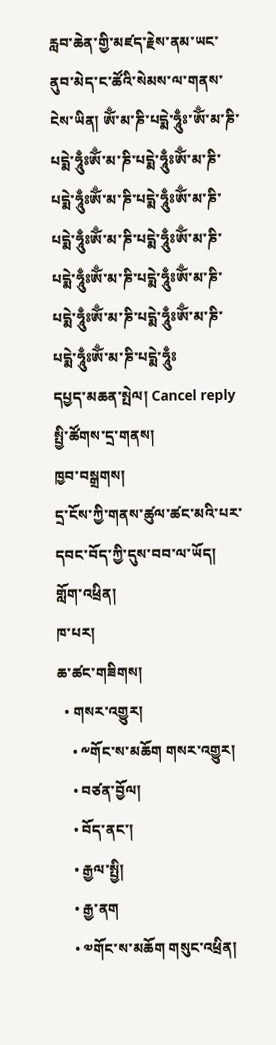རླབ་ཆེན་གྱི་མཛད་རྗེས་ནམ་ཡང་ནུབ་མེད་ང་ཚོའི་སེམས་ལ་གནས་ངེས་ཡིན། ཨོྃ་མ་ཎི་པདྨེ་ཧཱུྃཿ་ཨོྃ་མ་ཎི་པདྨེ་ཧཱུྃཿཨོྃ་མ་ཎི་པདྨེ་ཧཱུྃཿཨོྃ་མ་ཎི་པདྨེ་ཧཱུྃཿཨོྃ་མ་ཎི་པདྨེ་ཧཱུྃཿཨོྃ་མ་ཎི་པདྨེ་ཧཱུྃཿཨོྃ་མ་ཎི་པདྨེ་ཧཱུྃཿཨོྃ་མ་ཎི་པདྨེ་ཧཱུྃཿཨོྃ་མ་ཎི་པདྨེ་ཧཱུྃཿཨོྃ་མ་ཎི་པདྨེ་ཧཱུྃཿཨོྃ་མ་ཎི་པདྨེ་ཧཱུྃཿཨོྃ་མ་ཎི་པདྨེ་ཧཱུྃཿཨོྃ་མ་ཎི་པདྨེ་ཧཱུྃཿ
དཔྱད་མཆན་སྤེལ། Cancel reply
སྤྱི་ཚོགས་དྲ་གནས།
ཁྱབ་བསྒྲགས།
དྲ་ངོས་ཀྱི་གནས་ཚུལ་ཚང་མའི་པར་དབང་བོད་ཀྱི་དུས་བབ་ལ་ཡོད།
གློག་འཕྲིན།
ཁ་པར།
ཆ་ཚང་གཟིགས།
  • གསར་འགྱུར།
    • ༸གོང་ས་མཆོག གསར་འགྱུར།
    • བཙན་བྱོལ།
    • བོད་ནང་།
    • རྒྱལ་སྤྱི།
    • རྒྱ་ནག
    • ༧གོང་ས་མཆོག གསུང་འཕྲིན།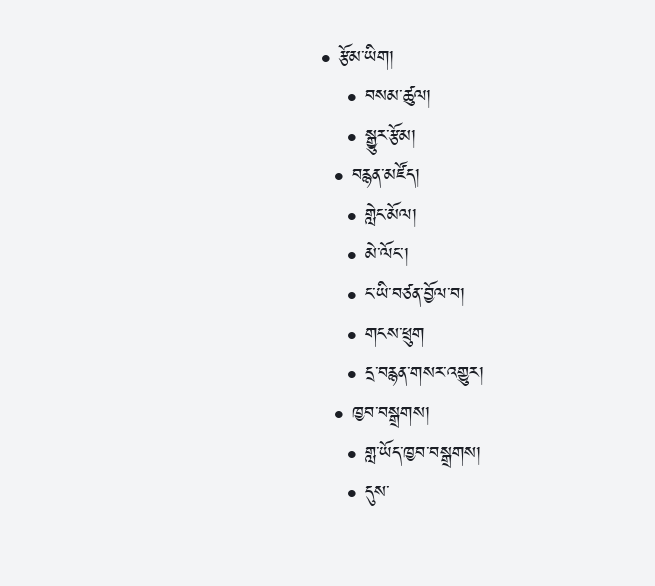• རྩོམ་ཡིག།
    • བསམ་ཚུལ།
    • སྒྱུར་རྩོམ།
  • བརྙན་མཛོད།
    • གླེང་མོལ།
    • མེ་ལོང་།
    • ང་ཡི་བཙན་བྱོལ་བ།
    • གངས་ཕྲུག
    • དྲ་བརྙན་གསར་འགྱུར།
  • ཁྱབ་བསྒྲགས།
    • གླ་ཡོད་ཁྱབ་བསྒྲགས།
    • དུས་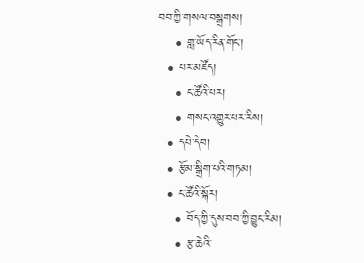བབ་ཀྱི་གསལ་བསྒྲགས།
    • གླ་ཡོད་རིན་གོང་།
  • པར་མཛོད།
    • ང་ཚོའི་པར།
    • གསང་འགྱུར་པར་རིས།
  • དཔེ་དེབ།
  • རྩོམ་སྒྲིག་པའི་གཏམ།
  • ང་ཚོའི་སྐོར།
    • བོད་ཀྱི་དུས་བབ་ཀྱི་བྱུང་རིམ།
    • རྩ་ཆེའི་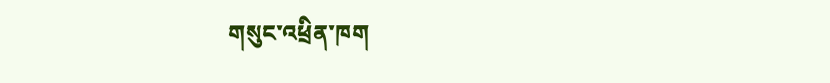གསུང་འཕྲིན་ཁག